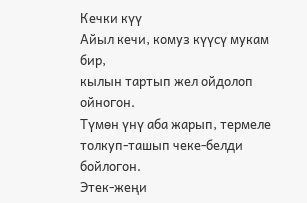Кечки күү
Айыл кечи, комуз күүсү мукам бир,
кылын тартып жел ойдолоп ойногон.
Түмөн үнү аба жарып, термеле
толкуп-ташып чеке-белди бойлогон.
Этек-жеңи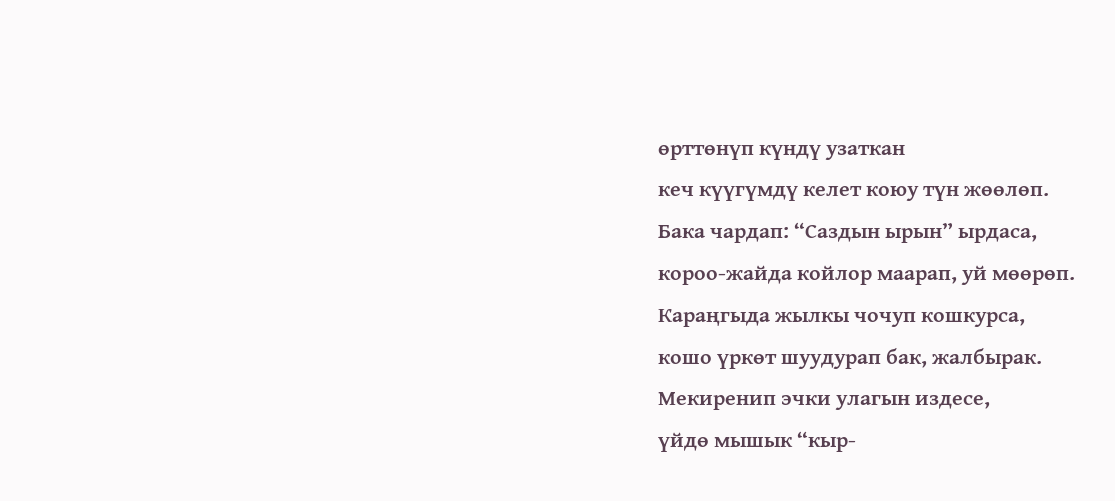өрттөнүп күндү узаткан
кеч күүгүмдү келет коюу түн жөөлөп.
Бака чардап: “Саздын ырын” ырдаса,
короо-жайда койлор маарап, уй мөөрөп.
Караңгыда жылкы чочуп кошкурса,
кошо үркөт шуудурап бак, жалбырак.
Мекиренип эчки улагын издесе,
үйдө мышык “кыр-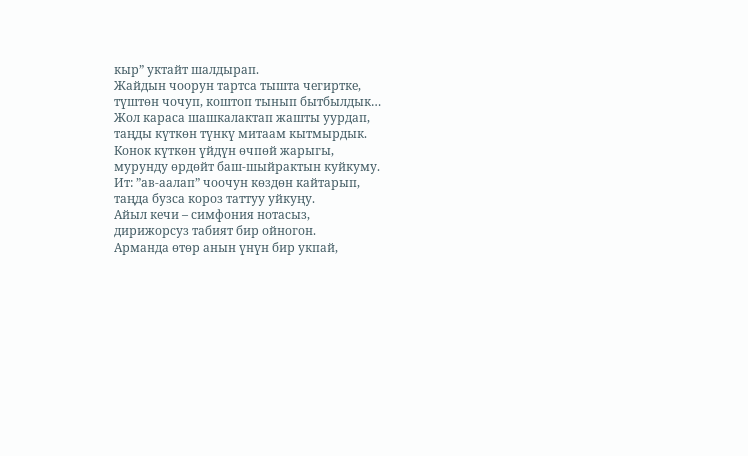кыр” уктайт шалдырап.
Жайдын чоорун тартса тышта чегиртке,
түштөн чочуп, коштоп тынып бытбылдык…
Жол караса шашкалактап жашты уурдап,
таңды күткөн түнкү митаам кытмырдык.
Конок күткөн үйдүн өчпөй жарыгы,
мурунду өрдөйт баш-шыйрактын куйкуму.
Ит: ”ав-аалап” чоочун көздөн кайтарып,
таңда бузса короз таттуу уйкуңу.
Айыл кечи – симфония нотасыз,
дирижорсуз табият бир ойногон.
Арманда өтөр анын үнүн бир укпай,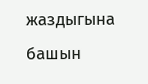жаздыгына башын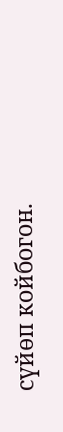сүйөп койбогон.